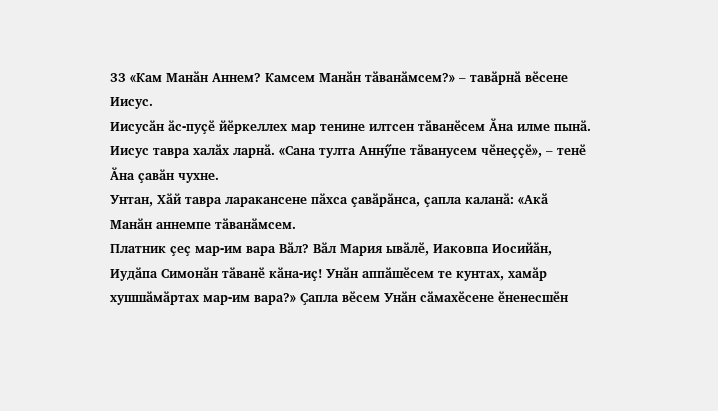33 «Кам Манӑн Аннем? Камсем Манӑн тӑванӑмсем?» – тавӑрнӑ вӗсене Иисус.
Иисусӑн ӑс-пуҫӗ йӗркеллех мар тенине илтсен тӑванӗсем Ӑна илме пынӑ.
Иисус тавра халӑх ларнӑ. «Сана тулта Аннӳпе тӑванусем чӗнеҫҫӗ», – тенӗ Ӑна ҫавӑн чухне.
Унтан, Хӑй тавра ларакансене пӑхса ҫавӑрӑнса, ҫапла каланӑ: «Акӑ Манӑн аннемпе тӑванӑмсем.
Платник ҫеҫ мар-им вара Вӑл? Вӑл Мария ывӑлӗ, Иаковпа Иосийӑн, Иудӑпа Симонӑн тӑванӗ кӑна-иҫ! Унӑн аппӑшӗсем те кунтах, хамӑр хушшӑмӑртах мар-им вара?» Ҫапла вӗсем Унӑн сӑмахӗсене ӗненесшӗн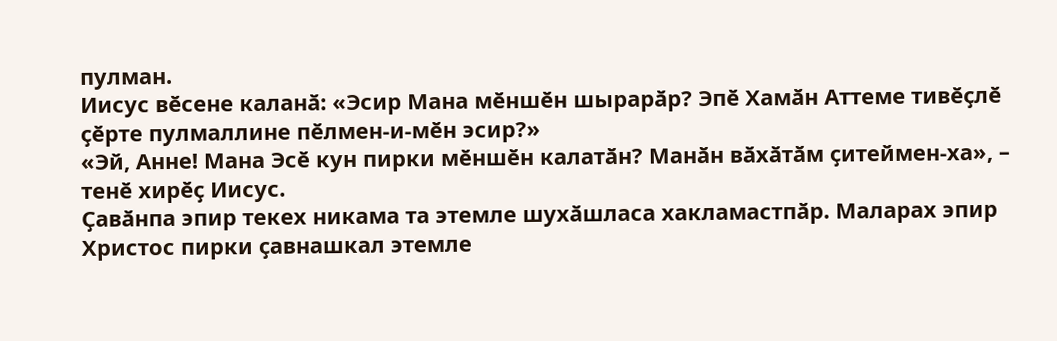пулман.
Иисус вӗсене каланӑ: «Эсир Мана мӗншӗн шырарӑр? Эпӗ Хамӑн Аттеме тивӗҫлӗ ҫӗрте пулмаллине пӗлмен-и-мӗн эсир?»
«Эй, Анне! Мана Эсӗ кун пирки мӗншӗн калатӑн? Манӑн вӑхӑтӑм ҫитеймен-ха», – тенӗ хирӗҫ Иисус.
Ҫавӑнпа эпир текех никама та этемле шухӑшласа хакламастпӑр. Маларах эпир Христос пирки ҫавнашкал этемле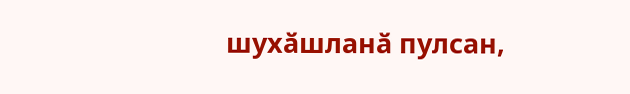шухӑшланӑ пулсан,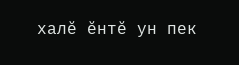халӗ ӗнтӗ ун пек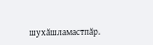шухӑшламастпӑр.